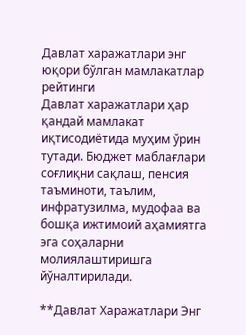Давлат харажатлари энг юқори бўлган мамлакатлар рейтинги
Давлат харажатлари ҳар қандай мамлакат иқтисодиётида муҳим ўрин тутади. Бюджет маблағлари соғлиқни сақлаш, пенсия таъминоти, таълим, инфратузилма, мудофаа ва бошқа ижтимоий аҳамиятга эга соҳаларни молиялаштиришга йўналтирилади.

**Давлат Харажатлари Энг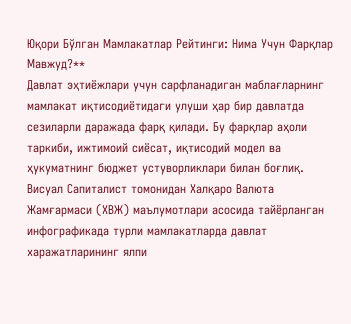Юқори Бўлган Мамлакатлар Рейтинги: Нима Учун Фарқлар Мавжуд?**
Давлат эҳтиёжлари учун сарфланадиган маблағларнинг мамлакат иқтисодиётидаги улуши ҳар бир давлатда сезиларли даражада фарқ қилади. Бу фарқлар аҳоли таркиби, ижтимоий сиёсат, иқтисодий модел ва ҳукуматнинг бюджет устуворликлари билан боғлиқ. Висуал Сапиталист томонидан Халқаро Валюта Жамғармаси (ХВЖ) маълумотлари асосида тайёрланган инфографикада турли мамлакатларда давлат харажатларининг ялпи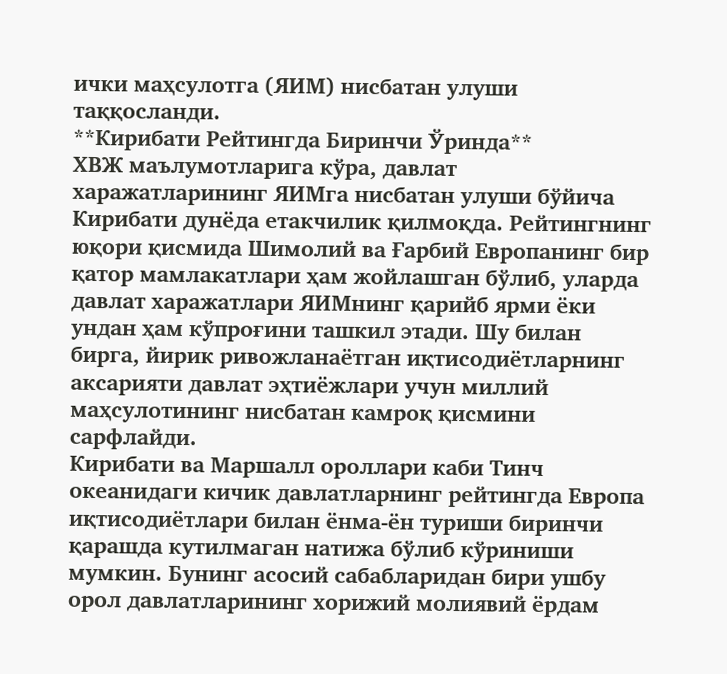ички маҳсулотга (ЯИМ) нисбатан улуши таққосланди.
**Кирибати Рейтингда Биринчи Ўринда**
ХВЖ маълумотларига кўра, давлат харажатларининг ЯИМга нисбатан улуши бўйича Кирибати дунёда етакчилик қилмоқда. Рейтингнинг юқори қисмида Шимолий ва Ғарбий Европанинг бир қатор мамлакатлари ҳам жойлашган бўлиб, уларда давлат харажатлари ЯИМнинг қарийб ярми ёки ундан ҳам кўпроғини ташкил этади. Шу билан бирга, йирик ривожланаётган иқтисодиётларнинг аксарияти давлат эҳтиёжлари учун миллий маҳсулотининг нисбатан камроқ қисмини сарфлайди.
Кирибати ва Маршалл ороллари каби Тинч океанидаги кичик давлатларнинг рейтингда Европа иқтисодиётлари билан ёнма-ён туриши биринчи қарашда кутилмаган натижа бўлиб кўриниши мумкин. Бунинг асосий сабабларидан бири ушбу орол давлатларининг хорижий молиявий ёрдам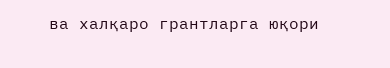ва халқаро грантларга юқори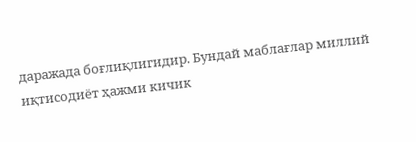даражада боғлиқлигидир. Бундай маблағлар миллий иқтисодиёт ҳажми кичик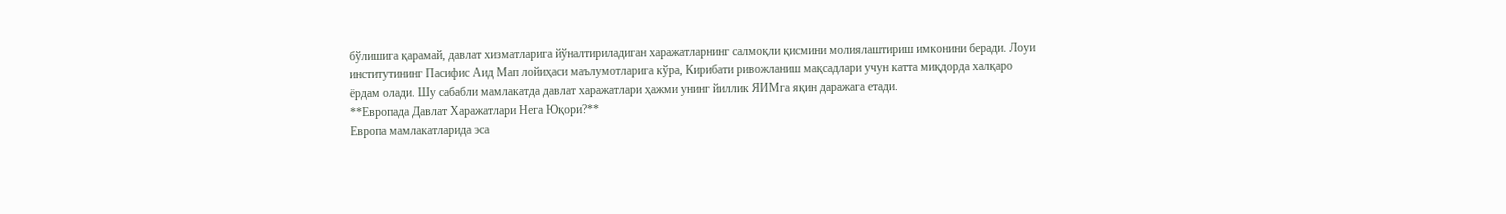бўлишига қарамай, давлат хизматларига йўналтириладиган харажатларнинг салмоқли қисмини молиялаштириш имконини беради. Лоуи институтининг Пасифис Аид Мап лойиҳаси маълумотларига кўра, Кирибати ривожланиш мақсадлари учун катта миқдорда халқаро ёрдам олади. Шу сабабли мамлакатда давлат харажатлари ҳажми унинг йиллик ЯИМга яқин даражага етади.
**Европада Давлат Харажатлари Нега Юқори?**
Европа мамлакатларида эса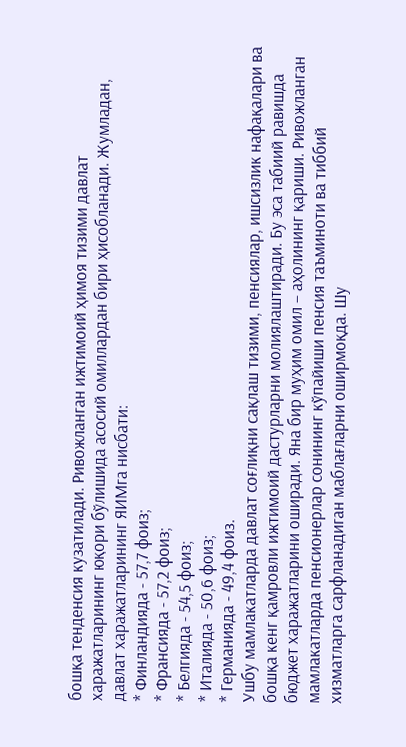бошқа тенденсия кузатилади. Ривожланган ижтимоий ҳимоя тизими давлат харажатларининг юқори бўлишида асосий омиллардан бири ҳисобланади. Жумладан, давлат харажатларининг ЯИМга нисбати:
* Финландияда - 57,7 фоиз;
* Франсияда - 57,2 фоиз;
* Белгияда - 54,5 фоиз;
* Италияда - 50,6 фоиз;
* Германияда - 49,4 фоиз.
Ушбу мамлакатларда давлат соғлиқни сақлаш тизими, пенсиялар, ишсизлик нафақалари ва бошқа кенг қамровли ижтимоий дастурларни молиялаштиради. Бу эса табиий равишда бюджет харажатларини оширади. Яна бир муҳим омил – аҳолининг қариши. Ривожланган мамлакатларда пенсионерлар сонининг кўпайиши пенсия таъминоти ва тиббий хизматларга сарфланадиган маблағларни оширмоқда. Шу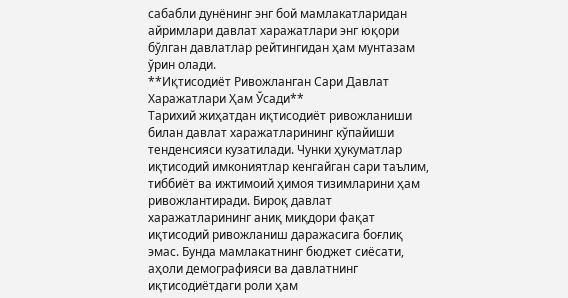сабабли дунёнинг энг бой мамлакатларидан айримлари давлат харажатлари энг юқори бўлган давлатлар рейтингидан ҳам мунтазам ўрин олади.
**Иқтисодиёт Ривожланган Сари Давлат Харажатлари Ҳам Ўсади**
Тарихий жиҳатдан иқтисодиёт ривожланиши билан давлат харажатларининг кўпайиши тенденсияси кузатилади. Чунки ҳукуматлар иқтисодий имкониятлар кенгайган сари таълим, тиббиёт ва ижтимоий ҳимоя тизимларини ҳам ривожлантиради. Бироқ давлат харажатларининг аниқ миқдори фақат иқтисодий ривожланиш даражасига боғлиқ эмас. Бунда мамлакатнинг бюджет сиёсати, аҳоли демографияси ва давлатнинг иқтисодиётдаги роли ҳам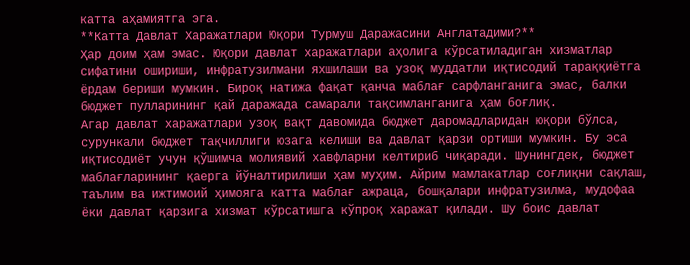катта аҳамиятга эга.
**Катта Давлат Харажатлари Юқори Турмуш Даражасини Англатадими?**
Ҳар доим ҳам эмас. Юқори давлат харажатлари аҳолига кўрсатиладиган хизматлар сифатини ошириши, инфратузилмани яхшилаши ва узоқ муддатли иқтисодий тараққиётга ёрдам бериши мумкин. Бироқ натижа фақат қанча маблағ сарфланганига эмас, балки бюджет пулларининг қай даражада самарали тақсимланганига ҳам боғлиқ.
Агар давлат харажатлари узоқ вақт давомида бюджет даромадларидан юқори бўлса, сурункали бюджет тақчиллиги юзага келиши ва давлат қарзи ортиши мумкин. Бу эса иқтисодиёт учун қўшимча молиявий хавфларни келтириб чиқаради. Шунингдек, бюджет маблағларининг қаерга йўналтирилиши ҳам муҳим. Айрим мамлакатлар соғлиқни сақлаш, таълим ва ижтимоий ҳимояга катта маблағ ажраца, бошқалари инфратузилма, мудофаа ёки давлат қарзига хизмат кўрсатишга кўпроқ харажат қилади. Шу боис давлат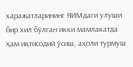харажатларининг ЯИМдаги улуши бир хил бўлган икки мамлакатда ҳам иқтисодий ўсиш, аҳоли турмуш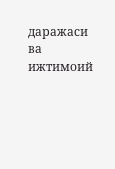даражаси ва ижтимоий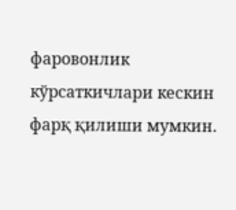фаровонлик кўрсаткичлари кескин фарқ қилиши мумкин.